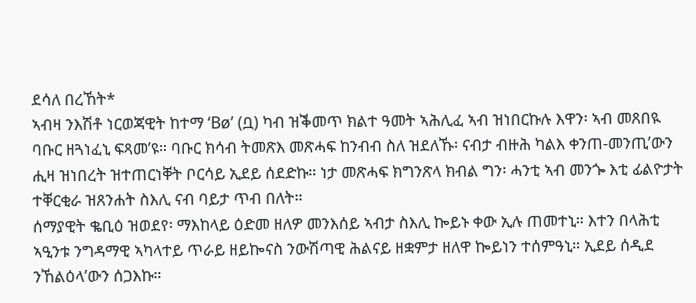ደሳለ በረኸት*
ኣብዛ ንእሽቶ ነርወጃዊት ከተማ ‘Bø’ (ቧ) ካብ ዝቕመጥ ክልተ ዓመት ኣሕሊፈ ኣብ ዝነበርኩሉ እዋን፡ ኣብ መጸበዪ ባቡር ዘጓነፈኒ ፍጻመ’ዩ። ባቡር ክሳብ ትመጽእ መጽሓፍ ከንብብ ስለ ዝደለኹ፡ ናብታ ብዙሕ ካልእ ቀንጠ-መንጢ’ውን ሒዛ ዝነበረት ዝተጠርነቐት ቦርሳይ ኢደይ ሰደድኩ። ነታ መጽሓፍ ክግንጽላ ክብል ግን፡ ሓንቲ ኣብ መንጐ እቲ ፊልዮታት ተቐርቂራ ዝጸንሐት ስእሊ ናብ ባይታ ጥብ በለት።
ሰማያዊት ቈቢዕ ዝወደየ፡ ማእከላይ ዕድመ ዘለዎ መንእሰይ ኣብታ ስእሊ ኰይኑ ቀው ኢሉ ጠመተኒ። እተን በላሕቲ ኣዒንቱ ንግዳማዊ ኣካላተይ ጥራይ ዘይኰናስ ንውሽጣዊ ሕልናይ ዘቋምታ ዘለዋ ኰይነን ተሰምዓኒ። ኢደይ ሰዲደ ንኸልዕላ’ውን ሰጋእኩ።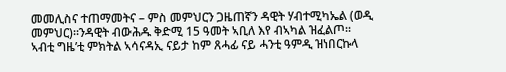መመሊስና ተጠማመትና – ምስ መምህርን ጋዜጠኛን ዳዊት ሃብተሚካኤል (ወዲ መምህር)።ንዳዊት ብውሕዱ ቅድሚ 15 ዓመት ኣቢለ እየ ብኣካል ዝፈልጦ። ኣብቲ ግዜ’ቲ ምክትል ኣሳናዳኢ ናይታ ከም ጸሓፊ ናይ ሓንቲ ዓምዲ ዝነበርኩላ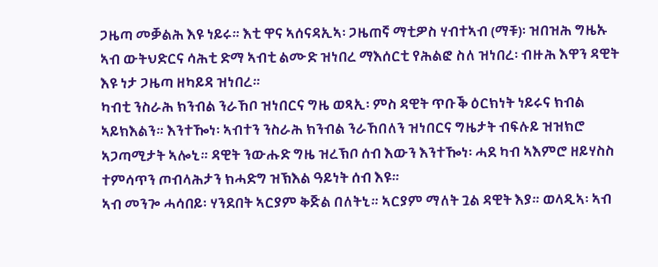ጋዜጣ መቓልሕ እዩ ነይሩ። እቲ ዋና ኣሰናዳኢኣ፡ ጋዜጠኛ ማቲዎስ ሃብተኣብ (ማቹ)፡ ዝበዝሕ ግዜኡ ኣብ ውትህድርና ሳሕቲ ድማ ኣብቲ ልሙድ ዝነበረ ማእሰርቲ የሕልፎ ስለ ዝነበረ፡ ብዙሕ እዋን ዳዊት እዩ ነታ ጋዜጣ ዘካይዳ ዝነበረ።
ካብቲ ንስራሕ ክንብል ንራኸቦ ዝነበርና ግዜ ወጻኢ፡ ምስ ዳዊት ጥቡቕ ዕርክነት ነይሩና ክብል ኣይክእልን። እንተዀነ፡ ኣብተን ንስራሕ ክንብል ንራኸበለን ዝነበርና ግዜታት ብፍሉይ ዝዝክሮ ኣጋጣሚታት ኣሎኒ። ዳዊት ንውሑድ ግዜ ዝረኽቦ ሰብ እውን እንተዀነ፡ ሓደ ካብ ኣእምሮ ዘይሃስስ ተምሳጥን ጦብላሕታን ክሓድግ ዝኽእል ዓይነት ሰብ እዩ።
ኣብ መንጐ ሓሳበይ፡ ሃንደበት ኣርያም ቅጅል በለትኒ። ኣርያም ማለት ጓል ዳዊት እያ። ወላዲኣ፡ ኣብ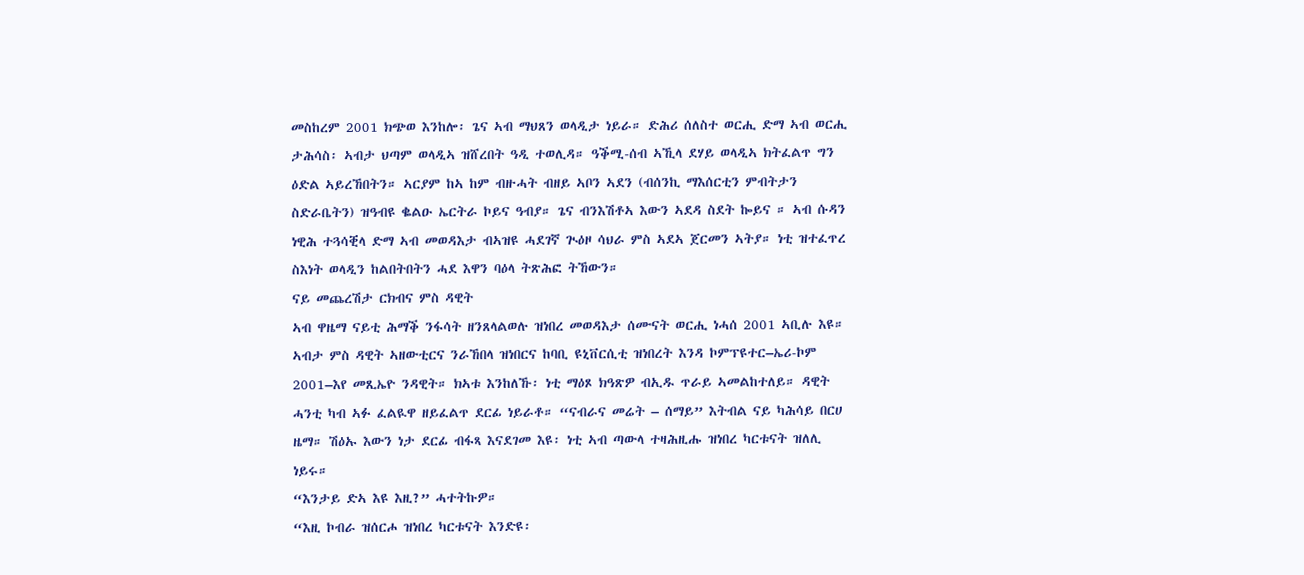መስከረም 2001 ክጭወ እንከሎ፡ ጌና ኣብ ማህጸን ወላዲታ ነይራ። ድሕሪ ሰለስተ ወርሒ ድማ ኣብ ወርሒ ታሕሳስ፡ ኣብታ ህጣም ወላዲኣ ዝሸረበት ዓዲ ተወሊዳ። ዓቕሚ-ሰብ ኣኺላ ደሃይ ወላዲኣ ክትፈልጥ ግን ዕድል ኣይረኸበትን። ኣርያም ከኣ ከም ብዙሓት ብዘይ ኣቦን ኣደን (ብሰንኪ ማእሰርቲን ምብትታን ስድራቤትን) ዝዓብዩ ቈልዑ ኤርትራ ኮይና ዓብያ። ጌና ብንእሽቶኣ እውን ኣደዳ ስደት ኰይና ። ኣብ ሱዳን ነዊሕ ተጓሳቒላ ድማ ኣብ መወዳእታ ብኣዝዩ ሓደገኛ ጒዕዞ ሳህራ ምስ ኣደኣ ጀርመን ኣትያ። ነቲ ዝተፈጥረ ስእነት ወላዲን ከልበትበትን ሓደ እዋን ባዕላ ትጽሕፎ ትኸውን።
ናይ መጨረሽታ ርክብና ምስ ዳዊት
ኣብ ዋዜማ ናይቲ ሕማቕ ንፋሳት ዘንጸላልወሉ ዝነበረ መወዳእታ ሰሙናት ወርሒ ነሓሰ 2001 ኣቢሉ እዩ። ኣብታ ምስ ዳዊት ኣዘውቲርና ንራኸበላ ዝነበርና ከባቢ ዩኒቨርሲቲ ዝነበረት እንዳ ኮምፕዩተር–ኤሪ-ኮም 2001–እየ መጺኤዮ ንዳዊት። ክኣቱ እንከለኹ፡ ነቲ ማዕጾ ክዓጽዎ ብኢዱ ጥራይ ኣመልከተለይ። ዳዊት ሓንቲ ካብ ኣፉ ፈልዪዋ ዘይፈልጥ ደርፊ ነይራቶ። “ናብራና መሬት – ሰማይ” እትብል ናይ ካሕሳይ በርሀ ዜማ። ሽዕኡ እውን ነታ ደርፊ ብፋጻ እናደገመ እዩ፡ ነቲ ኣብ ጣውላ ተዛሕዚሑ ዝነበረ ካርቱናት ዝለሊ ነይሩ።
“እንታይ ድኣ እዩ እዚ?” ሓተትኩዎ።
“እዚ ኮብራ ዝሰርሖ ዝነበረ ካርቱናት እንድዩ፡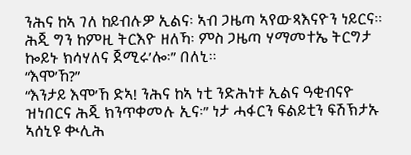ንሕና ከኣ ገለ ከይብሉዎ ኢልና፡ ኣብ ጋዜጣ ኣየውጻእናዮን ነይርና። ሕጂ ግን ከምዚ ትርእዮ ዘለኻ፡ ምስ ጋዜጣ ሃማመተኤ ትርግታ ኰይኑ ክሳሃለና ጀሚሩ’ሎ፡” በለኒ።
“እሞ’ኸ?”
“እንታይ እሞ’ኸ ድኣ! ንሕና ከኣ ነቲ ንድሕነቱ ኢልና ዓቂብናዮ ዝነበርና ሕጂ ክንጥቀመሉ ኢና፡” ነታ ሓፋርን ፍልይቲን ፍሽኽታኡ ኣሰኒዩ ቊሊሕ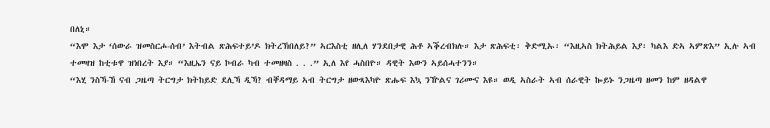በለኒ።
“እሞ እታ ‘ሰውራ ዝመስርሖ-ሰብ’ እትብል ጽሕፍተይ’ዶ ክትረኽበለይ?” ኣርእስቲ ዘሊለ ሃንደበታዊ ሕቶ ኣቕረብክሉ። እታ ጽሕፍቲ፡ ቅድሚኡ፡ “እዚኣስ ክትሕይል እያ፡ ካልእ ድኣ ኣምጽእ” ኢሉ ኣብ ተመዛዝ ከቲቱዋ ዝነበረት እያ። “እዚኤን ናይ ኮብራ ካብ ተመዘዛስ . . .” ኢለ እየ ሓስበዮ። ዳዊት እውን ኣይሰሓተንን።
“እሂ ንስኻ-ኸ ናብ ጋዜጣ ትርግታ ክትከይድ ደሊኻ ዲኻ? ብቐዳማይ ኣብ ትርግታ ዘውጻእካዮ ጽሑፍ እኳ ንዅልና ገሪሙና እዩ። ወዲ ኣስራት ኣብ ሰራዊት ኰይኑ ንጋዜጣ ዘመን ከም ዘዳልዋ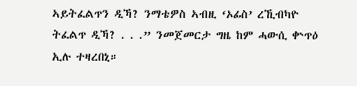ኣይትፈልጥን ዲኻ? ንማቴዎስ ኣብዚ ‘ኦፊስ’ ረኺብካዮ ትፈልጥ ዲኻ? . . .” ንመጀመርታ ግዜ ከም ሓውሲ ቍጥዕ ኢሉ ተዛረበኒ።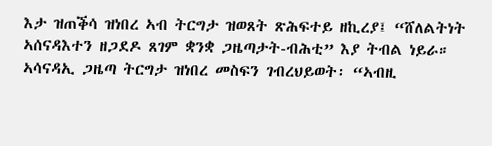እታ ዝጠቕሳ ዝነበረ ኣብ ትርግታ ዝወጸት ጽሕፍተይ ዘኪረያ፤ “ሸለልትነት ኣሰናዳእተን ዘጋደዶ ጸገም ቋንቋ ጋዜጣታት-ብሕቲ” እያ ትብል ነይራ።
ኣሳናዳኢ ጋዜጣ ትርግታ ዝነበረ መስፍን ገብረህይወት፡ “ኣብዚ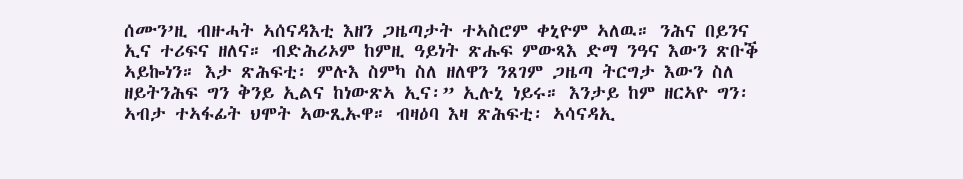ሰሙን’ዚ ብዙሓት ኣሰናዳእቲ እዘን ጋዜጣታት ተኣስሮም ቀኒዮም ኣለዉ። ንሕና በይንና ኢና ተሪፍና ዘለና። ብድሕሪኦም ከምዚ ዓይነት ጽሑፍ ምውጻእ ድማ ንዓና እውን ጽቡቕ ኣይኰነን። እታ ጽሕፍቲ፡ ምሉእ ስምካ ስለ ዘለዋን ንጸገም ጋዜጣ ትርግታ እውን ስለ ዘይትንሕፍ ግን ቅንይ ኢልና ከነውጽኣ ኢና፡” ኢሉኒ ነይሩ። እንታይ ከም ዘርኣዮ ግን፡ ኣብታ ተኣፋፊት ህሞት ኣውጺኡዋ። ብዛዕባ እዛ ጽሕፍቲ፡ ኣሳናዳኢ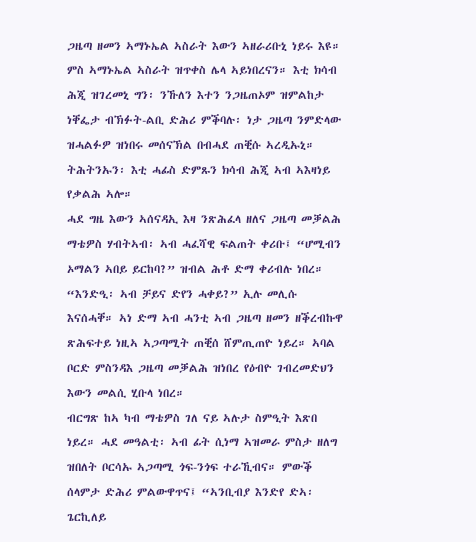ጋዜጣ ዘመን ኣማኑኤል ኣስራት እውን ኣዘራሪቡኒ ነይሩ እዩ።
ምስ ኣማኑኤል ኣስራት ዝጥቀስ ሌላ ኣይነበረናን። እቲ ክሳብ ሕጂ ዝገረመኒ ግን፡ ንኹለን እተን ንጋዜጠኦም ዝምልከታ ነቐፌታ ብኽፉት-ልቢ ድሕሪ ምቕባሉ፡ ነታ ጋዜጣ ንምድላው ዝሓልፉዎ ዝነበሩ መሰናኽል በብሓደ ጠቒሱ ኣረዲኡኒ። ትሕትንኡን፡ እቲ ሓፊስ ድምጹን ክሳብ ሕጂ ኣብ ኣእዛነይ የቃልሕ ኣሎ።
ሓደ ግዜ እውን ኣሰናዳኢ እዛ ንጽሕፈላ ዘለና ጋዜጣ መቓልሕ ማቴዎስ ሃብትኣብ፡ ኣብ ሓፈሻዊ ፍልጠት ቀሪቡ፤ “ሆሚብን ኦማልን ኣበይ ይርከባ?” ዝብል ሕቶ ድማ ቀሪብሉ ነበረ። “እንድዒ፡ ኣብ ቻይና ድየን ሓቀይ?” ኢሉ መሊሱ እናሰሓቐ። ኣነ ድማ ኣብ ሓንቲ ኣብ ጋዜጣ ዘመን ዘቕረብኩዋ ጽሕፍተይ ነዚኣ ኣጋጣሚት ጠቒሰ ሸምጢጠዮ ነይረ። ኣባል ቦርድ ምስንዳእ ጋዜጣ መቓልሕ ዝነበረ የዕብዮ ገብረመድህን እውን መልሲ ሂቡላ ነበረ።
ብርግጽ ከኣ ካብ ማቴዎስ ገለ ናይ ኣሉታ ስምዒት እጽበ ነይረ። ሓደ መዓልቲ፡ ኣብ ፊት ሲነማ ኣዝመራ ምስታ ዘለግ ዝበለት ቦርሳኡ ኣጋጣሚ ጎፍ-ንጎፍ ተራኺብና። ምውቕ ሰላምታ ድሕሪ ምልውዋጥና፤ “ኣንቢብያ እንድየ ድኣ፡ ጌርኪለይ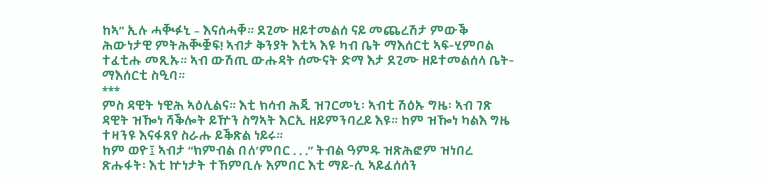ከኣ” ኢሉ ሓቚፉኒ – እናሰሓቐ። ደጊሙ ዘይተመልሰ ናይ መጨረሽታ ምውቕ ሕውነታዊ ምትሕቚቛፍ! ኣብታ ቅንያት እቲኣ እዩ ካብ ቤት ማእሰርቲ ኣፍ-ሂምቦል ተፈቲሑ መጺኡ። ኣብ ውሽጢ ውሑዳት ሰሙናት ድማ እታ ደጊሙ ዘይተመልሰላ ቤት-ማእሰርቲ ስዒባ።
***
ምስ ዳዊት ነዊሕ ኣዕሊልና። እቲ ክሳብ ሕጂ ዝገርመኒ፡ ኣብቲ ሽዕኡ ግዜ፡ ኣብ ገጽ ዳዊት ዝዀነ ሻቕሎት ይዅን ስግኣት እርኢ ዘይምንባረይ እዩ። ከም ዝዀነ ካልእ ግዜ ተዛንዩ እናፋጸየ ስራሑ ይቕጽል ነይሩ።
ከም ወዮ፤ ኣብታ “ክምብል በለ’ምበር . . .” ትብል ዓምዱ ዝጽሕፎም ዝነበረ ጽሑፋት፡ እቲ ኵነታት ተኸምቢሉ እምበር እቲ ማይ-ሲ ኣይፈሰሰን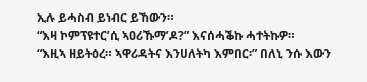ኢሉ ይሓስብ ይነብር ይኸውን።
“እዛ ኮምፕዩተር’ሲ ኣዐሪኹማ’ዶ?” እናሰሓቕኩ ሓተትኩዎ።
“እዚኣ ዘይትዕረ። ኣዋሪዳትና እንሀለትካ እምበር፡” በለኒ ንሱ እውን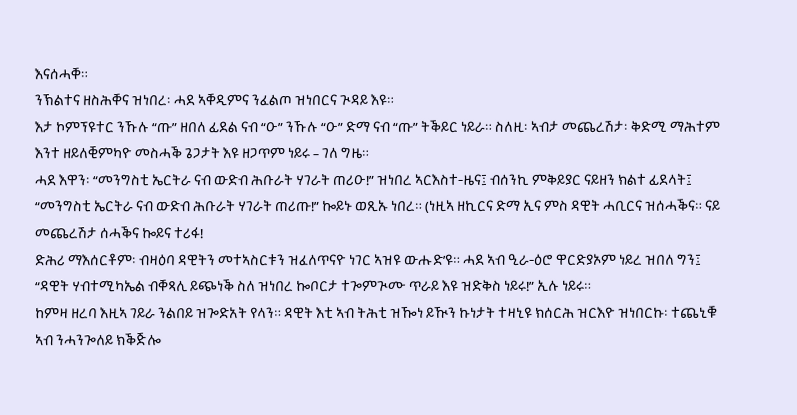እናሰሓቐ።
ንኽልተና ዘስሕቐና ዝነበረ፡ ሓደ ኣቐዲምና ንፈልጦ ዝነበርና ጒዳይ እዩ።
እታ ኮምፕዩተር ንኹሉ “ጡ” ዘበለ ፊደል ናብ “ዑ” ንኹሉ “ዑ” ድማ ናብ “ጡ” ትቕይር ነይራ። ስለዚ፡ ኣብታ መጨረሽታ፡ ቅድሚ ማሕተም እንተ ዘይለቒምካዮ መስሓቕ ጌጋታት እዩ ዘጋጥም ነይሩ – ገለ ግዜ።
ሓደ እዋን፡ “መንግስቲ ኤርትራ ናብ ውድብ ሕቡራት ሃገራት ጠሪዑ!” ዝነበረ ኣርእስተ-ዜና፤ ብሰንኪ ምቅይያር ናይዘን ክልተ ፊደላት፤ “መንግስቲ ኤርትራ ናብ ውድብ ሕቡራት ሃገራት ጠሪጡ!” ኰይኑ ወጺኡ ነበረ። (ነዚኣ ዘኪርና ድማ ኢና ምስ ዳዊት ሓቢርና ዝሰሓቕና። ናይ መጨረሽታ ሰሓቕና ኰይና ተሪፋ!
ድሕሪ ማእሰርቶም፡ ብዛዕባ ዳዊትን መተኣስርቱን ዝፈለጥናዮ ነገር ኣዝዩ ውሑድ’ዩ። ሓደ ኣብ ዒራ-ዕሮ ዋርድያኦም ነይረ ዝበለ ግን፤ “ዳዊት ሃብተሚካኤል ብቐጻሊ ይጭነቕ ስለ ዝነበረ ኰቦርታ ተጐምጒሙ ጥራይ እዩ ዝድቅስ ነይሩ!” ኢሉ ነይሩ።
ከምዛ ዘረባ እዚኣ ገይራ ንልበይ ዝጐድአት የላን። ዳዊት እቲ ኣብ ትሕቲ ዝዀነ ይዂን ኩነታት ተዛኒዩ ክሰርሕ ዝርእዮ ዝነበርኩ፡ ተጨኒቑ ኣብ ንሓንጐለይ ክቕጅሎ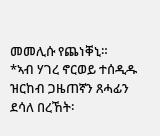መመሊሱ የጨነቐኒ።
*ኣብ ሃገረ ኖርወይ ተሰዲዱ ዝርከብ ጋዜጠኛን ጸሓፊን ደሳለ በረኸት፡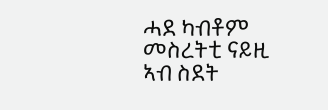ሓደ ካብቶም መስረትቲ ናይዚ ኣብ ስደት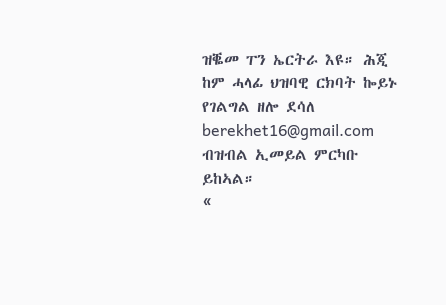ዝቘመ ፐን ኤርትራ እዩ። ሕጂ ከም ሓላፊ ህዝባዊ ርክባት ኰይኑ የገልግል ዘሎ ደሳለ berekhet16@gmail.com ብዝብል ኢመይል ምርካቡ ይከኣል።
«